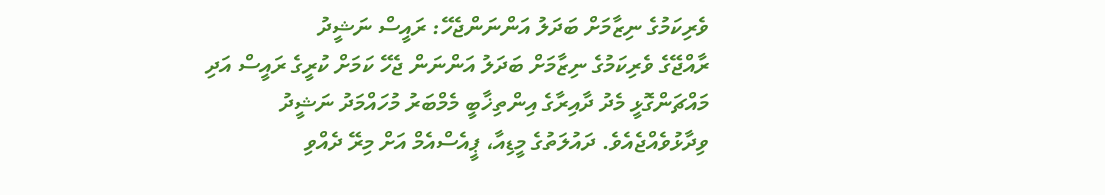ވެރިކަމުގެ ނިޒާމަށް ބަދަލު އަންނަންޖެހޭ: ރައީސް ނަޝީދު
ރާއްޖޭގެ ވެރިކަމުގެ ނިޒާމަށް ބަދަލު އަންނަން ޖެހޭ ކަމަށް ކުރީގެ ރައީސް އަދި މައްޗަންގޮޅީ މެދު ދާއިރާގެ އިންތިޚާބީ މެމްބަރު މުހައްމަދު ނަޝީދު ވިދާޅުވެއްޖެއެވެ. ދައުލަތުގެ މީޑިއާ، ޕީއެސްއެމް އަށް މިރޭ ދެއްވި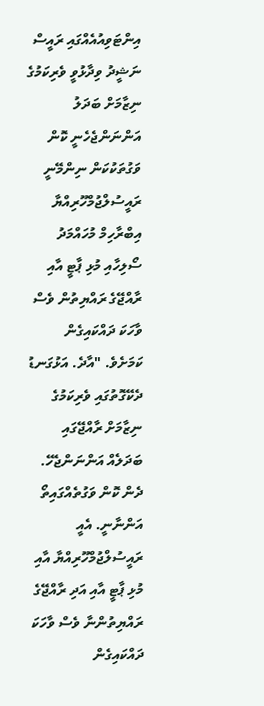އިންޓަވިއުއެއްގައި ރައީސް ނަޝީދު ވިދާޅުވީ ވެރިކަމުގެ ނިޒާމަށް ބަދަލު އަންނަންޖެހެނީ ކޮން ވަގުތަކުކަން ނިންމޭނީ ރައީސުލްޖުމްހޫރިއްޔާ އިބްރާހިމް މުހައްމަދު ސޯލިހާއި މުޅި ޕާޓީ އާއި ރާއްޖޭގެ ރައްޔިތުން ވެސް ވާހަކަ ދައްކައިގެން ކަމަށެވެ. "އާދެ. އަޅުގަނޑު ދެކޭގޮތުގައި ވެރިކަމުގެ ނިޒާމަށް ރާއްޖޭގައި ބަދަލެއް އަންނަންޖެހޭ. ދެން ކޮން ވަގުތެއްގައިތޯ އަންނާނީ. އެއީ ރައީސުލްޖުމްހޫރިއްޔާ އާއި މުޅި ޕާޓީ އާއި އަދި ރާއްޖޭގެ ރައްޔިތުންނާ ވެސް ވާހަކަ ދައްކައިގެން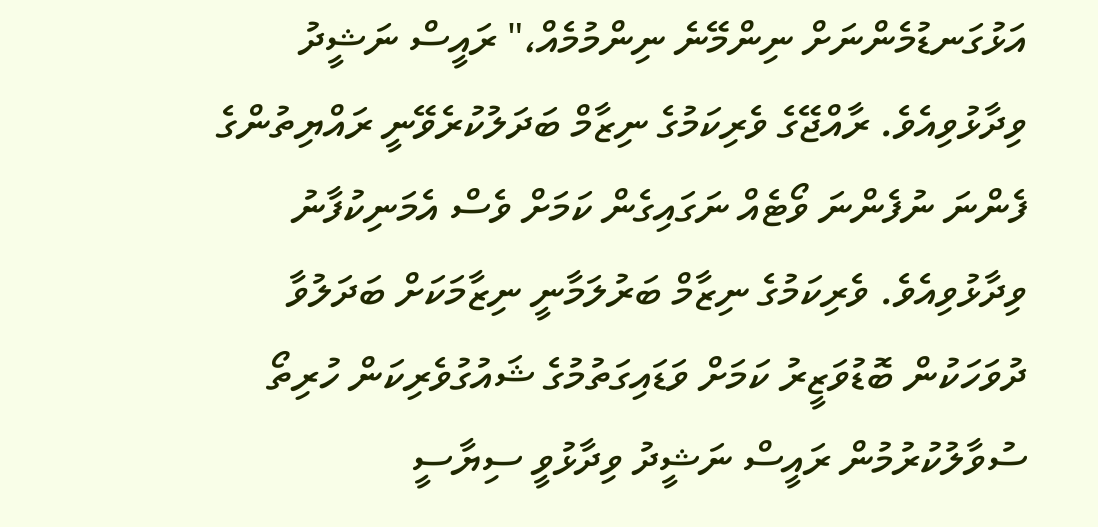އަޅުގަނޑުމެންނަށް ނިންމޭނެ ނިންމުމެއް،" ރައީސް ނަޝީދު ވިދާޅުވިއެވެ. ރާއްޖޭގެ ވެރިކަމުގެ ނިޒާމް ބަދަލުކުރެވޭނީ ރައްޔިތުންގެ ފެންނަ ނުފެންނަ ވޯޓެއް ނަގައިގެން ކަމަށް ވެސް އެމަނިކުފާނު ވިދާޅުވިއެވެ. ވެރިކަމުގެ ނިޒާމް ބަރުލަމާނީ ނިޒާމަކަށް ބަދަލުވާ ދުވަހަކުން ބޮޑުވަޒީރު ކަމަށް ވަޑައިގަތުމުގެ ޝައުގުވެރިކަން ހުރިތޯ ސުވާލުކުރުމުން ރައީސް ނަޝީދު ވިދާޅުވީ ސިޔާސީ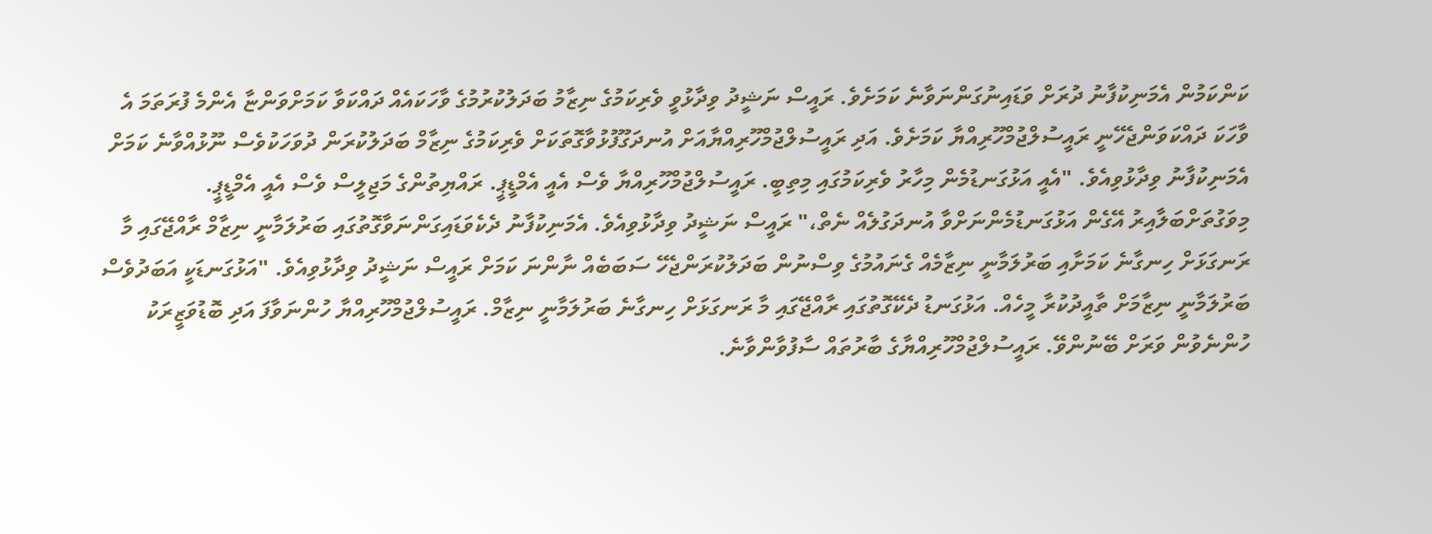ކަންކަމުން އެމަނިކުފާނު ދުރަށް ވަޑައިނުގަންނަވާނެ ކަމަށެވެ. ރައީސް ނަޝީދު ވިދާޅުވީ ވެރިކަމުގެ ނިޒާމު ބަދަލުކުރުމުގެ ވާހަކައެއް ދައްކަވާ ކަމަށްވަންޏާ އެންމެ ފުރަތަމަ އެ ވާހަކަ ދައްކަވަންޖެހޭނީ ރައީސުލްޖުމްހޫރިއްޔާ ކަމަށެވެ. އަދި ރައީސުލްޖުމްހޫރިއްޔާއަށް އުނދަގޫފުޅުވާގޮތަކަށް ވެރިކަމުގެ ނިޒާމް ބަދަލުކުރަން ދުވަހަކުވެސް ނޫޅުއްވާނެ ކަމަށް އެމަނިކުފާނު ވިދާޅުވިއެވެ. "އެއީ އަޅުގަނޑުމެން މިހާރު ވެރިކަމުގައި މިތިބީ. ރައީސުލްޖުމްހޫރިއްޔާ ވެސް އެއީ އެމްޑީޕީ. ރައްޔިތުންގެ މަޖިލީސް ވެސް އެއީ އެމްޑީޕީ. މިވަގުތަށްބަލާއިރު އޭގެން އަޅުގަނޑުމެންނަށްވާ އުނދަގުލެއް ނެތް،" ރައީސް ނަޝީދު ވިދާޅުވިއެވެ. އެމަނިކުފާނު ދެކެވަޑައިގަންނަވާގޮތުގައި ބަރުލަމާނީ ނިޒާމް ރާއްޖޭގައި މާ ރަނގަޅަށް ހިނގާނެ ކަމަށާއި ބަރުލަމާނީ ނިޒާމެއް ގެނައުމުގެ ވިސްނުން ބަދަލުކުރަންޖެހޭ ސަބަބެއް ނާންނަ ކަމަށް ރައީސް ނަޝީދު ވިދާޅުވިއެވެ. "އަޅުގަނޑަކީ އަބަދުވެސް ބަރުލަމާނީ ނިޒާމަށް ތާއީދުކުރާ މީހެއް. އަޅުގަނޑު ދެކޭގޮތުގައި ރާއްޖޭގައި މާ ރަނގަޅަށް ހިނގާނެ ބަރުލަމާނީ ނިޒާމް. ރައީސުލްޖުމްހޫރިއްޔާ ހުންނަވާފަ އަދި ބޮޑުވަޒީރަކު ހުންނެވުން ވަރަށް ބޭނުންވޭ. ރައީސުލްޖުމްހޫރިއްޔާގެ ބާރުތައް ސާފުވާންވާނެ.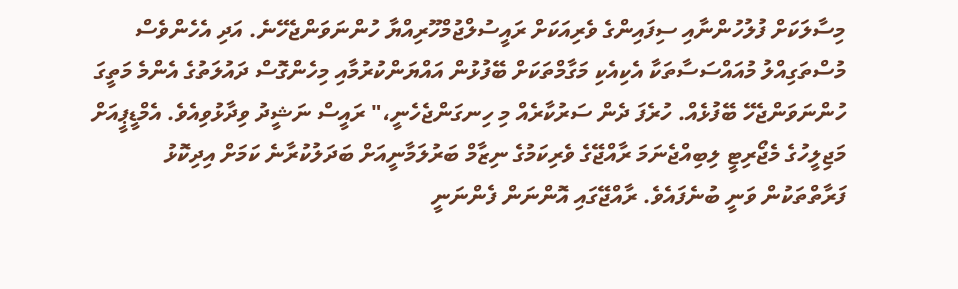މިސާލަކަށް ފުލުހުންނާއި ސިފައިންގެ ވެރިއަކަށް ރައީސުލްޖުމްހޫރިއްޔާ ހުންނަވަންޖެހޭނެ. އަދި އެހެންވެސް މުސްތަގިއްލު މުއައްސަސާތަކާ އެކިއެކި މަގާމްތަކަށް ބޭފުޅުން އައްޔަންކުރުމާއި މިހެންގޮސް ދައުލަތުގެ އެންމެ މަތީގަ ހުންނަވަންޖެހޭ ބޭފުޅެއް. ހުރެފަ ދެން ސަރުކާރެއް މި ހިނގަންޖެހެނީ،" ރައީސް ނަޝީދު ވިދާޅުވިއެވެ. އެމްޑީޕީއަށް މަޖިލީހުގެ މެޖޯރިޓީ ލިބިއްޖެނަމަ ރާއްޖޭގެ ވެރިކަމުގެ ނިޒާމް ބަރުލަމާނީއަށް ބަދަލުކުރާނެ ކަމަށް އިދިކޮޅު ފަރާތްތަކުން ވަނީ ބުނެފައެވެ. ރާއްޖޭގައި އޮންނަން ފެންނަނީ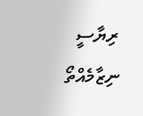ރިޔާސީ ނިޒާމެއްތޯ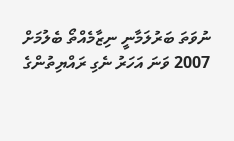ނުވަތަ ބަރުލަމާނީ ނިޒާމެއްތޯ ބެލުމަށް 2007 ވަނަ އަހަރު ނެގި ރައްޔިތުންގެ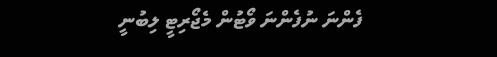ފެންނަ ނުފެންނަ ވޯޓުން މެޖޯރިޓީ ލިބުނީ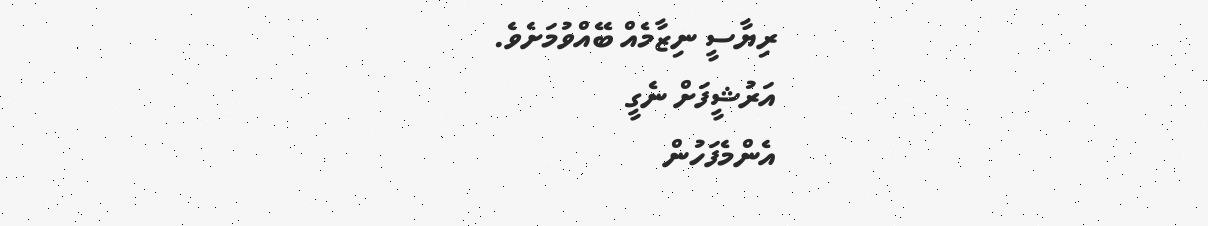ރިޔާސީ ނިޒާމެއް ބޭއްވުމަށެވެ.
އަރުޝީފަށް ނެގީ
އެންމެފަހުން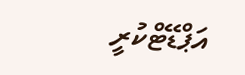އަޕްޑޭޓްކުރީ